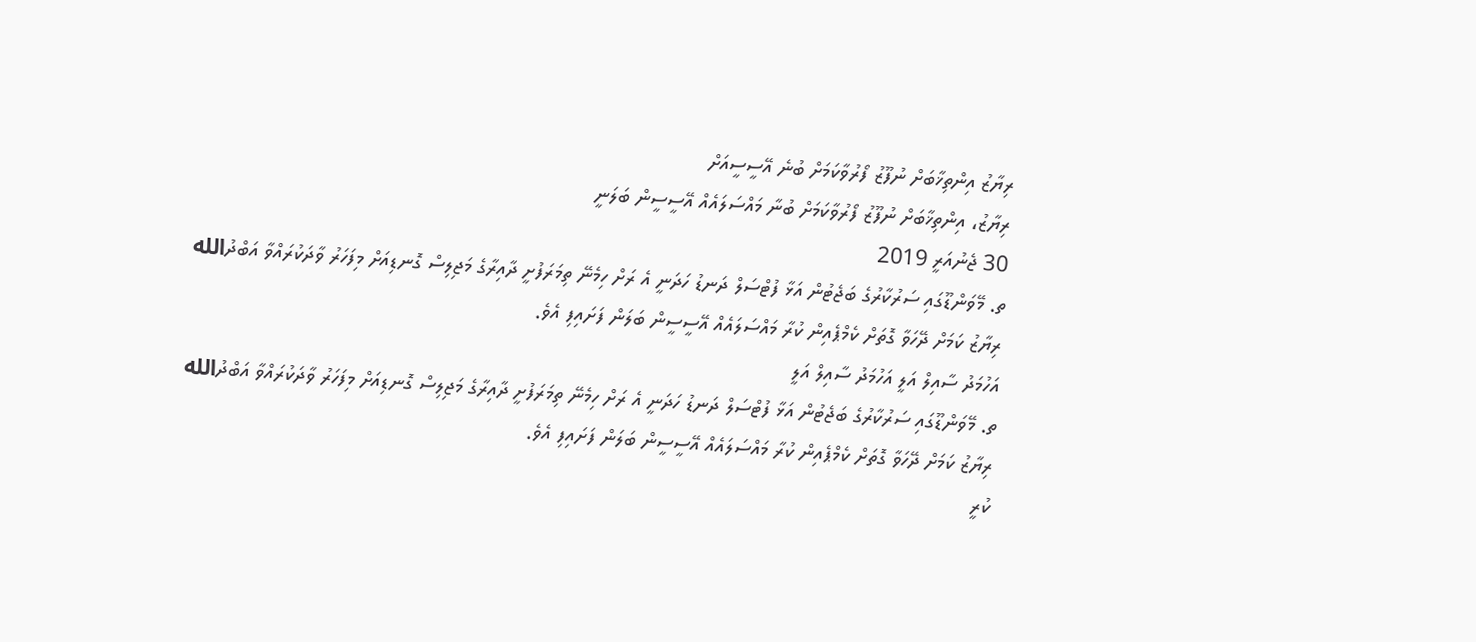ރިޔާޒު އިންތިޚާބަށް ނުފޫޒު ފޯރުވާކަމަށް ބުނެ އޭސީސީއަށް
ރިޔާޒު، އިންތިޚާބަށް ނުފޫޒު ފޯރުވާކަމަށް ބުނާ މައްސަލައެއް އޭސީސީން ބަލަނީ
30 ޖެނުއަރީ 2019
ތ. މޭވަންޑޫގައި ސަރުކާރުގެ ބަޖެޓުން އަޅާ ފުޓްސަލް ދަނޑު ހަދަނީ އެ ރަށް ހިމެނޭ ތިމަރަފުށީ ދާއިރާގެ މަޖިލިސް ގޮނޑިއަށް މިފަހަރު ވާދަކުރައްވާ އަބްދުالله ރިޔާޒު ކަމަށް ދޭހަވާ ގޮތަށް ކެމްޕެއިން ކުރާ މައްސަލައެއް އޭސީސީން ބަލަން ފަށައިފި އެވެ.
އަހުމަދު ސާއިލް އަލީ އަހުމަދު ސާއިލް އަލީ
ތ. މޭވަންޑޫގައި ސަރުކާރުގެ ބަޖެޓުން އަޅާ ފުޓްސަލް ދަނޑު ހަދަނީ އެ ރަށް ހިމެނޭ ތިމަރަފުށީ ދާއިރާގެ މަޖިލިސް ގޮނޑިއަށް މިފަހަރު ވާދަކުރައްވާ އަބްދުالله ރިޔާޒު ކަމަށް ދޭހަވާ ގޮތަށް ކެމްޕެއިން ކުރާ މައްސަލައެއް އޭސީސީން ބަލަން ފަށައިފި އެވެ.
ކުރީ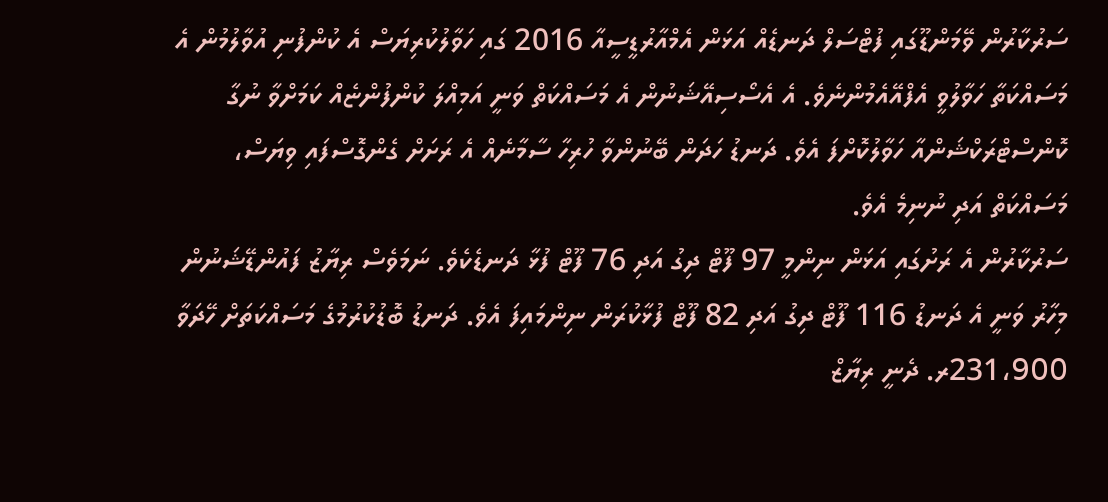ސަރުކާރުން ވޭމަންޑޫގައި ފުޓްސަލް ދަނޑެއް އަޅަން އެމްއާރުޑީސީއާ 2016 ގައި ހަވާލުކުރިޔަސް އެ ކުންފުނި އުވާލުމުން އެ މަސައްކަތާ ހަވާލުވީ އެފްއޭއެމުންނެވެ. އެ އެސޯސިއޭޝަނުން އެ މަސައްކަތް ވަނީ އަމިއްލަ ކުންފުންޏެއް ކަމަށްވާ ނުގާ ކޮންސްޓްރަކްޝަންއާ ހަވާލުކޮށްފަ އެވެ. ދަނޑު ހަދަން ބޭނުންވާ ހުރިހާ ސާމާނެއް އެ ރަށަށް ގެންގޮސްފައި ވިޔަސް، މަސައްކަތް އަދި ނުނިމެ އެވެ.
ސަރުކާރުން އެ ރަށުގައި އަޅަން ނިންމީ 97 ފޫޓް ދިގު އަދި 76 ފޫޓް ފުޅާ ދަނޑެކެވެ. ނަމަވެސް ރިޔާޒު ފައުންޑޭޝަނުން މިހާރު ވަނީ އެ ދަނޑު 116 ފޫޓް ދިގު އަދި 82 ފޫޓް ފުޅާކުރަން ނިންމައިފަ އެވެ. ދަނޑު ބޮޑުކުރުމުގެ މަސައްކަތަށް ހޭދަވާ 231،900ރ. ދެނީ ރިޔާޒް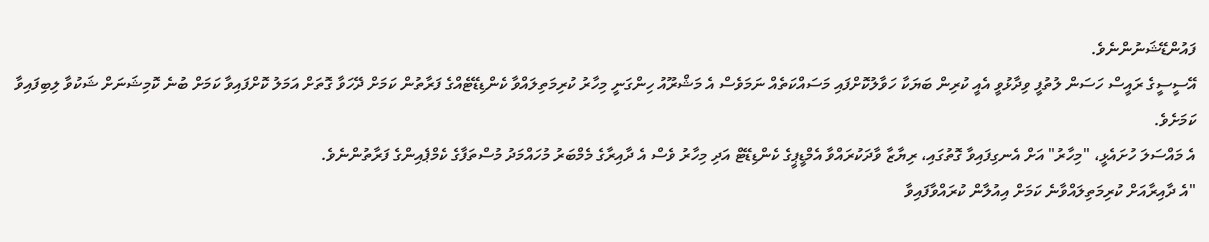ފައުންޑޭޝަނުންނެވެ.
އޭސީސީގެ ރައީސް ހަސަން ލުތުފީ ވިދާޅުވީ އެއީ ކުރިން ބަޔަކާ ހަވާލުކޮށްފައި މަސައްކަތެއް ނަމަވެސް އެ މަޝްރޫއު ހިންގަނީ މިހާރު ކުރިމަތިލައްވާ ކެންޑިޑޭޓެއްގެ ފަރާތުން ކަމަށް ދޭހަވާ ގޮތަށް އަމަލު ކޮށްފައިވާ ކަމަށް ބުނެ ކޮމިޝަނަށް ޝަކުވާ ލިބިފައިވާ ކަމަށެވެ.
އެ މައްސަލަ ހުށައެޅީ، "މިހާރު" އަށް އެނގިފައިވާ ގޮތުގައި، ރިޔާޒާ ވާދަކުރައްވާ އެމްޑީޕީގެ ކެންޑިޑޭޓް އަދި މިހާރު ވެސް އެ ދާއިރާގެ މެމްބަރު މުހައްމަދު މުސްތަފާގެ ކެމްޕެއިންގެ ފަރާތުންނެވެ.
"އެ ދާއިރާއަށް ކުރިމަތިލައްވާނެ ކަމަށް އިއުލާން ކުރައްވާފައިވާ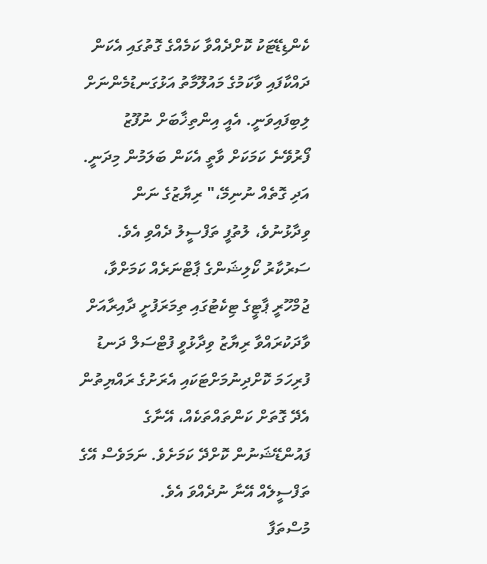ކެންޑިޑޭޓަކު ކޮށްދެއްވާ ކަމެއްގެ ގޮތުގައި އެކަން ދައްކާފައި ވާކަމުގެ މައުލޫމާތު އަޅުގަނޑުމެންނަށް ލިބިފައިވަނީ. އެއީ އިންތިޚާބަށް ނުފޫޒު ފޯރުވޭނެ ކަމަކަށް ވާތީ އެކަން ބަލަމުން މިދަނީ. އަދި ގޮތެއް ނުނިމޭ،" ރިޔާޒުގެ ނަން ވިދާޅުނުވެ، ލުތުފީ ތަފްސީލު ދެއްވި އެވެ.
ސަރުކާރު ކޯލިޝަންގެ ޕާޓްނަރެއް ކަމަށްވާ، ޖުމްހޫރީ ޕާޓީގެ ޓިކެޓުގައި ތިމަރަފުށީ ދާއިރާއަށް ވާދަކުރައްވާ ރިޔާޒު ވިދާޅުވީ ފުޓްސަލް ދަނޑު ފުރިހަމަ ކޮށްދިނުމަށްޓަކައި އެރަށުގެ ރައްޔިތުން އެދޭ ގޮތަށް ކަންތައްތަކެއް، އޭނާގެ ފައުންޑޭޝަނުން ކޮށްދޭ ކަމަށެވެ. ނަމަވެސް އޭގެ ތަފްސީލެއް އޭނާ ނުދެއްވަ އެވެ.
މުސްތަފާ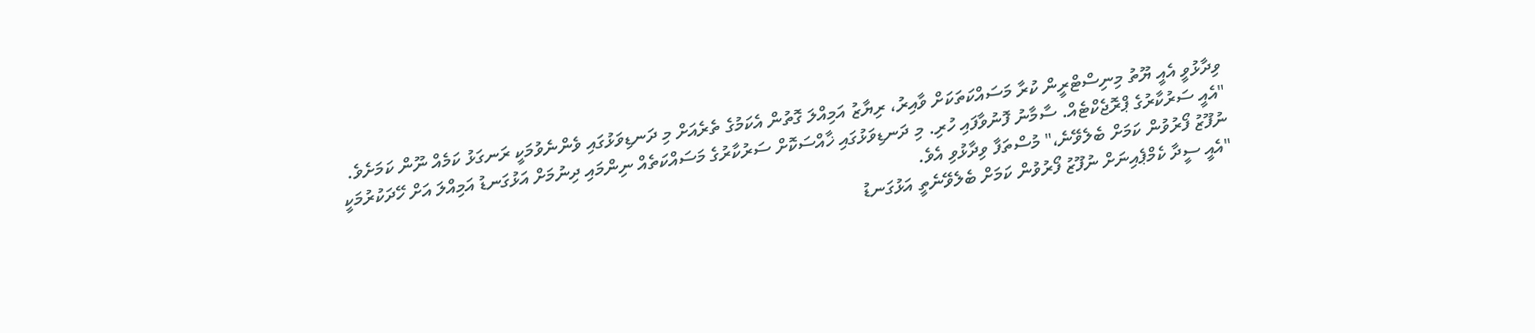ވިދާޅުވީ އެއީ ޔޫތު މިނިސްޓްރީން ކުރާ މަސައްކަތަކަށް ވާއިރު، ރިޔާޒު އަމިއްލަ ގޮތުން އެކަމުގެ ތެރެއަށް މި ދަނޑިވަޅުގައި ވެންނެވުމަކީ ރަނގަޅު ކަމެއް ނޫން ކަމަށެވެ.
"އެއީ ސަރުކާރުގެ ޕްރޮޖެކްޓެއް. ސާމާނު ފޮނުވާފައި ހުރި. މި ދަނޑިވަޅުގައި ޚާއްސަކޮށް ސަރުކާރުގެ މަސައްކަތެއް ނިންމައި ދިނުމަށް އަޅުގަނޑު އަމިއްލަ އަށް ހޭދަކުރުމަކީ ނުފޫޒު ފޯރުވުން ކަމަށް ބެލެވޭނެ،" މުސްތަފާ ވިދާޅުވި އެވެ.
"އެއީ ސީދާ ކެމްޕެއިނަށް ނުފޫޒު ފޯރުވުން ކަމަށް ބެލެވޭނެތީ އަޅުގަނޑު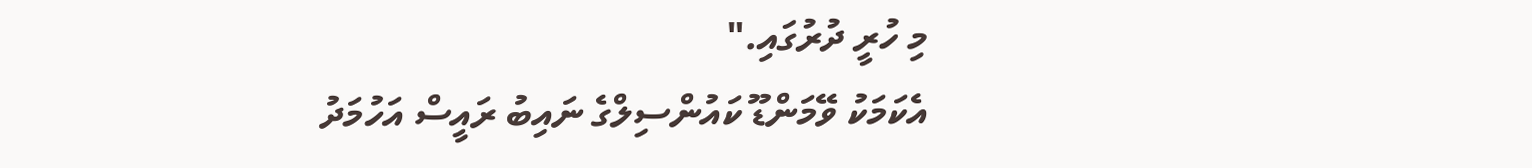މި ހުރީ ދުރުގައި."
އެކަމަކު ވޭމަންޑޫ ކައުންސިލްގެ ނައިބު ރައީސް އަހުމަދު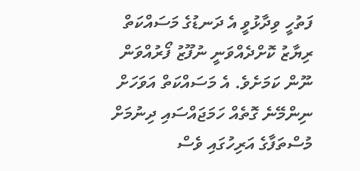ފަތުހީ ވިދާޅުވީ އެ ދަނޑުގެ މަސައްކަތް ރިޔާޒު ކޮށްދެއްވަނީ ނުފޫޒު ފޯރުއްވަން ނޫން ކަމަށެވެ. އެ މަސައްކަތް އަވަހަށް ނިންމޭނެ ގޮތެއް ހަމަޖައްސައި ދިނުމަށް މުސްތަފާގެ އަރިހުގައި ވެސް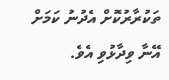ތަކުރާރުކޮށް އެދުނު ކަމަށް އޭނާ ވިދާޅުވި އެވެ.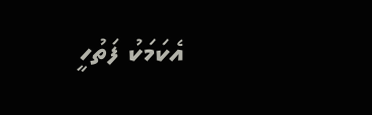އެކަމަކު ފަތުހީ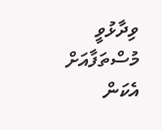ވިދާޅުވީ މުސްތަފާއަށް އެކަން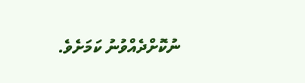ނުކޮށްދެއްވުނު ކަމަށެވެ.